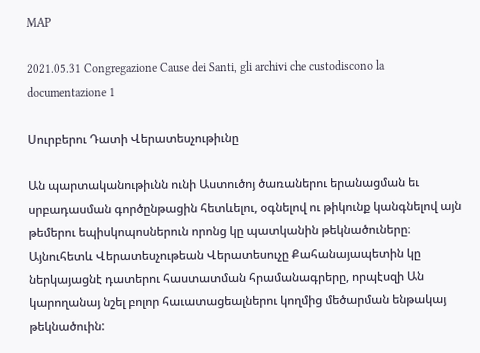MAP

2021.05.31 Congregazione Cause dei Santi, gli archivi che custodiscono la documentazione 1

Սուրբերու Դատի Վերատեսչութիւնը

Ան պարտականութիւնն ունի Աստուծոյ ծառաներու երանացման եւ սրբադասման գործընթացին հետևելու, օգնելով ու թիկունք կանգնելով այն թեմերու եպիսկոպոսներուն որոնց կը պատկանին թեկնածուները։ Այնուհետև Վերատեսչութեան Վերատեսուչը Քահանայապետին կը ներկայացնէ դատերու հաստատման հրամանագրերը, որպէսզի Ան կարողանայ նշել բոլոր հաւատացեալներու կողմից մեծարման ենթակայ թեկնածուին: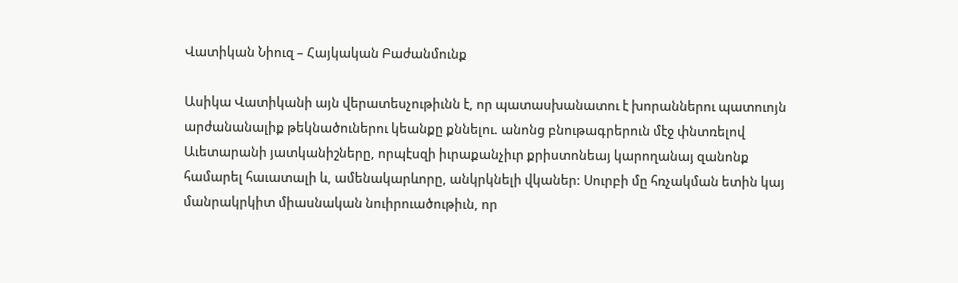Վատիկան Նիուզ – Հայկական Բաժանմունք

Ասիկա Վատիկանի այն վերատեսչութիւնն է, որ պատասխանատու է խորաններու պատուոյն արժանանալիք թեկնածուներու կեանքը քննելու. անոնց բնութագրերուն մէջ փնտռելով Աւետարանի յատկանիշները, որպէսզի իւրաքանչիւր քրիստոնեայ կարողանայ զանոնք համարել հաւատալի և, ամենակարևորը, անկրկնելի վկաներ: Սուրբի մը հռչակման ետին կայ մանրակրկիտ միասնական նուիրուածութիւն, որ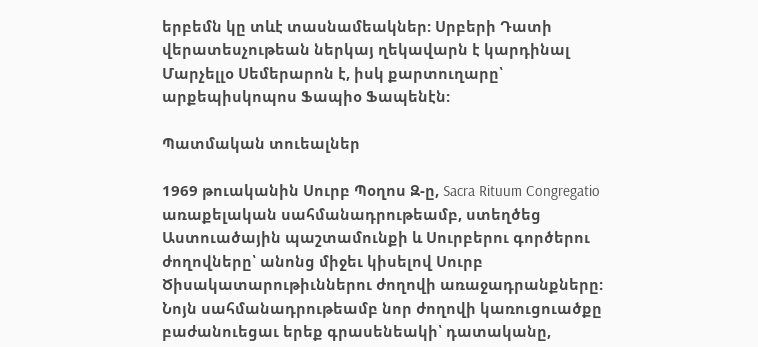երբեմն կը տևէ տասնամեակներ: Սրբերի Դատի վերատեսչութեան ներկայ ղեկավարն է կարդինալ Մարչելլօ Սեմերարոն է, իսկ քարտուղարը՝ արքեպիսկոպոս Ֆապիօ Ֆապենէն:

Պատմական տուեալներ

1969 թուականին Սուրբ Պօղոս Զ-ը, Sacra Rituum Congregatio առաքելական սահմանադրութեամբ, ստեղծեց Աստուածային պաշտամունքի և Սուրբերու գործերու ժողովները՝ անոնց միջեւ կիսելով Սուրբ Ծիսակատարութիւններու ժողովի առաջադրանքները: Նոյն սահմանադրութեամբ նոր ժողովի կառուցուածքը բաժանուեցաւ երեք գրասենեակի՝ դատականը,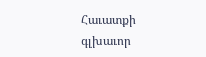Հաւատքի գլխաւոր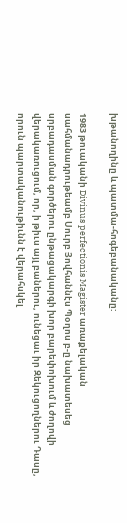խթանողինը և պատմա-հոգեբանականը:

1983 թուականի Divinus perfectionis Magister առաքելական սահմանադրութեամբ Սուրբ Յովհաննէս Պօղոս բ-ը նախատեսեց սրբադասման գործերու ընթացակարգի խոր բարեփոխում և ժողովի վերակառուցում, որ, ի թիւս այլ բաներու, ունեցաւ իր Զեկուցողներու Դասը, որուն պարտականութիւնն է վերահսկել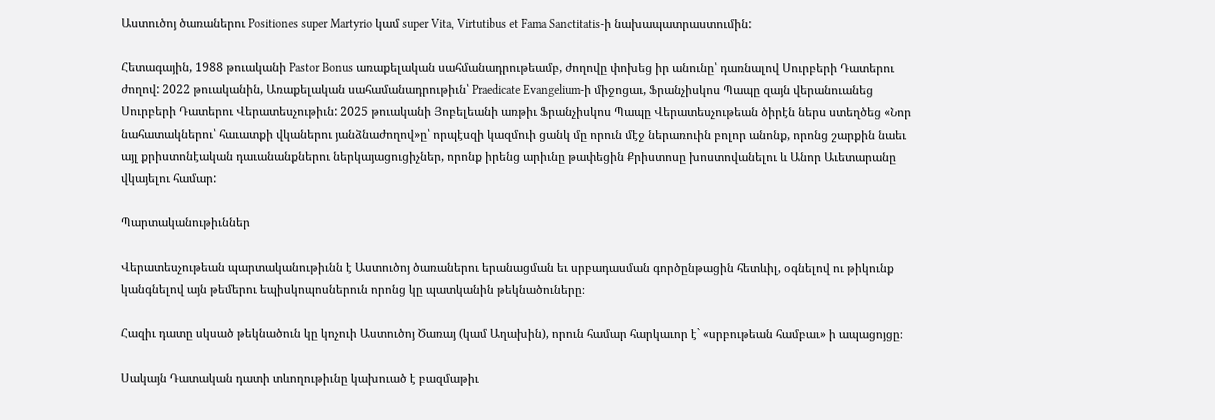Աստուծոյ ծառաներու Positiones super Martyrio կամ super Vita, Virtutibus et Fama Sanctitatis-ի նախապատրաստումին:

Հետագային, 1988 թուականի Pastor Bonus առաքելական սահմանադրութեամբ, ժողովը փոխեց իր անունը՝ դառնալով Սուրբերի Դատերու ժողով: 2022 թուականին, Առաքելական սահամանադրութիւն՝ Praedicate Evangelium-ի միջոցաւ, Ֆրանչիսկոս Պապը զայն վերանուանեց Սուրբերի Դատերու Վերատեսչութիւն: 2025 թուականի Յոբելեանի առթիւ Ֆրանչիսկոս Պապը Վերատեսչութեան ծիրէն ներս ստեղծեց «Նոր նահատակներու՝ հաւատքի վկաներու յանձնաժողով»ը՝ որպէսզի կազմուի ցանկ մը որուն մէջ ներառուին բոլոր անոնք, որոնց շարքին նաեւ այլ քրիստոնէական դաւանանքներու ներկայացուցիչներ, որոնք իրենց արիւնը թափեցին Քրիստոսը խոստովանելու և Անոր Աւետարանը վկայելու համար:

Պարտականութիւններ

Վերատեսչութեան պարտականութիւնն է Աստուծոյ ծառաներու երանացման եւ սրբադասման գործընթացին հետևիլ, օգնելով ու թիկունք կանգնելով այն թեմերու եպիսկոպոսներուն որոնց կը պատկանին թեկնածուները։

Հազիւ դատը սկսած թեկնածուն կը կոչուի Աստուծոյ Ծառայ (կամ Աղախին), որուն համար հարկաւոր է` «սրբութեան համբաւ» ի ապացոյցը։

Սակայն Դատական դատի տևողութիւնը կախուած է բազմաթիւ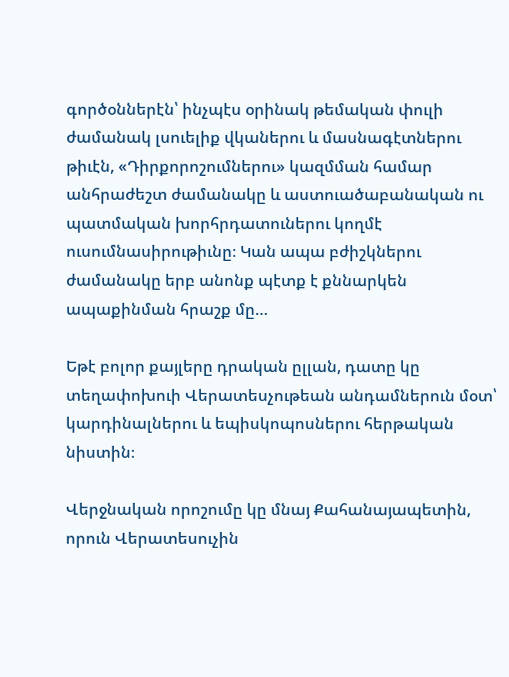գործօններէն՝ ինչպէս օրինակ թեմական փուլի ժամանակ լսուելիք վկաներու և մասնագէտներու թիւէն, «Դիրքորոշումներու» կազմման համար անհրաժեշտ ժամանակը և աստուածաբանական ու պատմական խորհրդատուներու կողմէ ուսումնասիրութիւնը։ Կան ապա բժիշկներու ժամանակը երբ անոնք պէտք է քննարկեն ապաքինման հրաշք մը…

Եթէ բոլոր քայլերը դրական ըլլան, դատը կը տեղափոխուի Վերատեսչութեան անդամներուն մօտ՝ կարդինալներու և եպիսկոպոսներու հերթական նիստին։

Վերջնական որոշումը կը մնայ Քահանայապետին, որուն Վերատեսուչին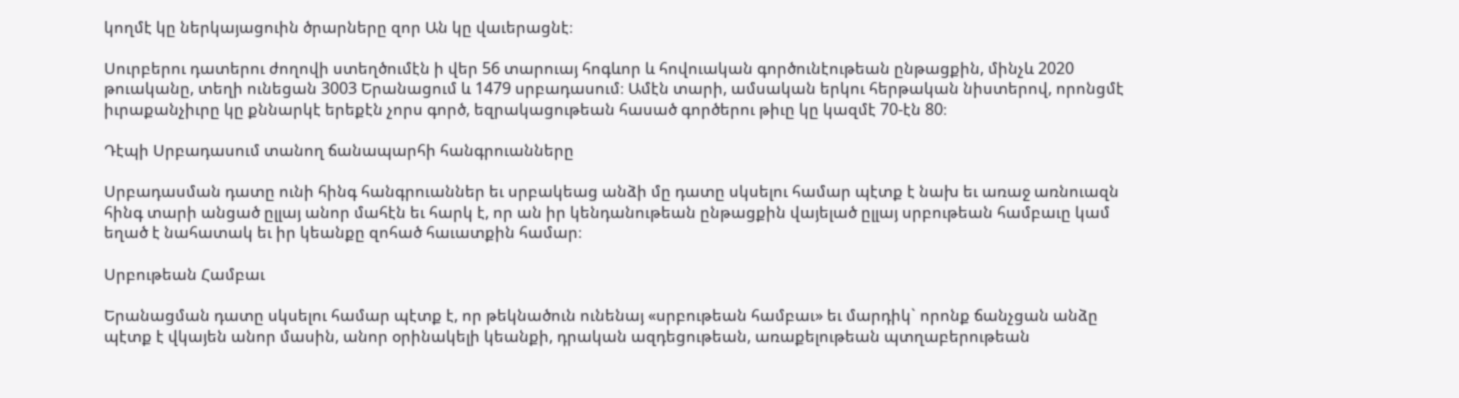կողմէ կը ներկայացուին ծրարները զոր Ան կը վաւերացնէ։

Սուրբերու դատերու ժողովի ստեղծումէն ի վեր 56 տարուայ հոգևոր և հովուական գործունէութեան ընթացքին, մինչև 2020 թուականը, տեղի ունեցան 3003 Երանացում և 1479 սրբադասում։ Ամէն տարի, ամսական երկու հերթական նիստերով, որոնցմէ իւրաքանչիւրը կը քննարկէ երեքէն չորս գործ, եզրակացութեան հասած գործերու թիւը կը կազմէ 70-էն 80։

Դէպի Սրբադասում տանող ճանապարհի հանգրուանները

Սրբադասման դատը ունի հինգ հանգրուաններ եւ սրբակեաց անձի մը դատը սկսելու համար պէտք է նախ եւ առաջ առնուազն հինգ տարի անցած ըլլայ անոր մահէն եւ հարկ է, որ ան իր կենդանութեան ընթացքին վայելած ըլլայ սրբութեան համբաւը կամ եղած է նահատակ եւ իր կեանքը զոհած հաւատքին համար։

Սրբութեան Համբաւ

Երանացման դատը սկսելու համար պէտք է, որ թեկնածուն ունենայ «սրբութեան համբաւ» եւ մարդիկ` որոնք ճանչցան անձը պէտք է վկայեն անոր մասին, անոր օրինակելի կեանքի, դրական ազդեցութեան, առաքելութեան պտղաբերութեան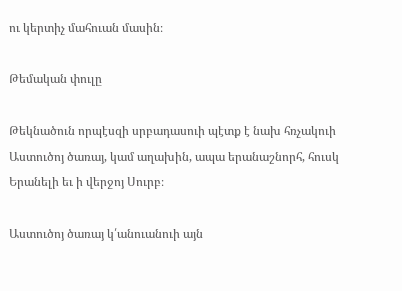ու կերտիչ մահուան մասին։

Թեմական փուլը

Թեկնածուն որպէսզի սրբադասուի պէտք է նախ հռչակուի Աստուծոյ ծառայ, կամ աղախին, ապա երանաշնորհ, հուսկ Երանելի եւ ի վերջոյ Սուրբ։

Աստուծոյ ծառայ կ՛անուանուի այն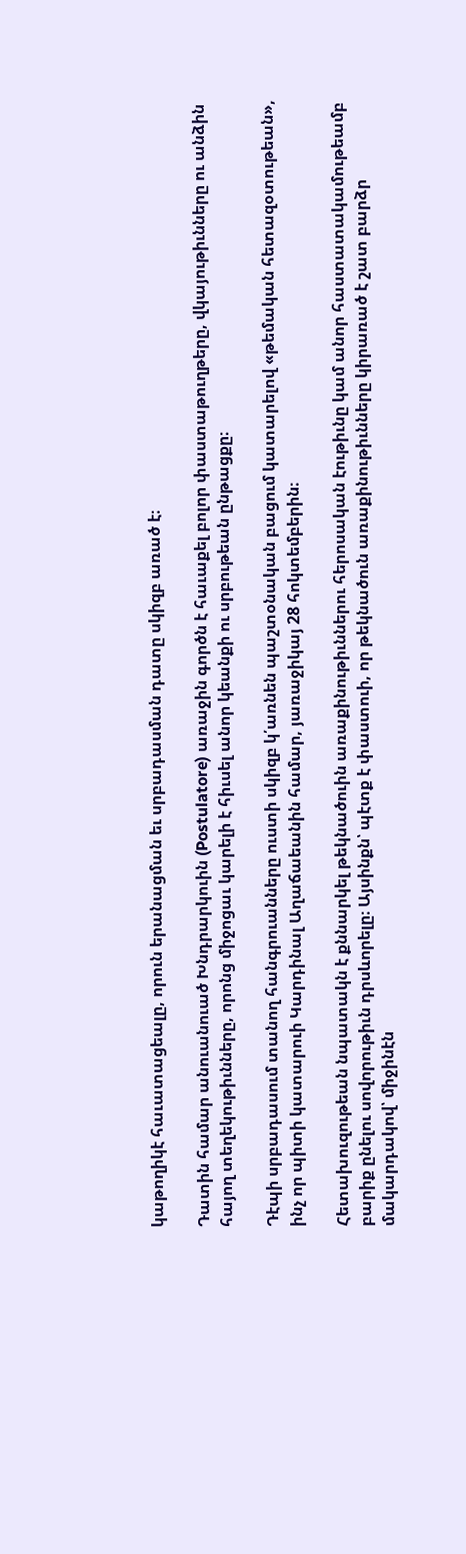կաթողիկէ հաւատացեալը, որուն երանացման եւ սրբադասման դատը սկիզբ առած է։

Դատին համար անուանուած Խնդրարկուին (Postulatore) առաջին գործն է հաւաքել բոլոր փաստաթուղթերը, վկայութիւնները ու անձին հայող տեղեկութիւնները, որոնց միջոցաւ կարելի է հիւսել անոր կեանքի ու սրբութեան ընթացքը։

Դէպի սրբադասում տանող հանգրուանները ուստի սկիզբ կ՛առնեն պաշտօնական բացում կատարելով «թեմական հետազօտութեան», ինչ որ պիտի կատարուի Կարդինալ Աղաճաեանին համար, յառաջիկայ 28 հոկտեմբերին։

Հետախուզութեան նպատակն է քննարկել թեկնածուին առաքինութիւններու հերոսական էութիւնը կամ անոր հաստատակամութեամբ բարիք ընելու սովորութիւն դրսևորելը։ Այսինքն՝ պէտք է փաստուի, որ թեկնածուն առաքինութիւնները կիրառած է շատ բարձր մակարդակով՝ միջինէն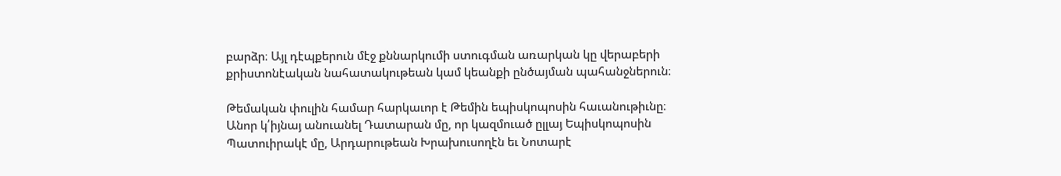բարձր։ Այլ դէպքերուն մէջ քննարկումի ստուգման առարկան կը վերաբերի քրիստոնէական նահատակութեան կամ կեանքի ընծայման պահանջներուն։

Թեմական փուլին համար հարկաւոր է Թեմին եպիսկոպոսին հաւանութիւնը։ Անոր կ՛իյնայ անուանել Դատարան մը, որ կազմուած ըլլայ Եպիսկոպոսին Պատուիրակէ մը, Արդարութեան Խրախուսողէն եւ Նոտարէ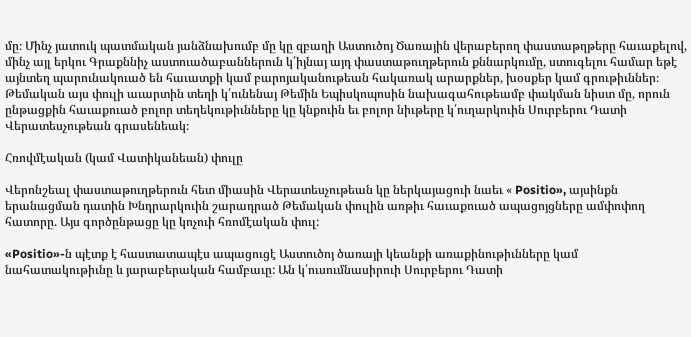մը։ Մինչ յատուկ պատմական յանձնախումբ մը կը զբաղի Աստուծոյ Ծառային վերաբերող փաստաթղթերը հաւաքելով, մինչ այլ երկու Գրաքննիչ աստուածաբաններուն կ՛իյնայ այդ փաստաթուղթերուն քննարկումը, ստուգելու համար եթէ այնտեղ պարունակուած են հաւատքի կամ բարոյականութեան հակառակ արարքներ, խօսքեր կամ գրութիւններ։ Թեմական այս փուլի աւարտին տեղի կ՛ունենայ Թեմին Եպիսկոպոսին նախագահութեամբ փակման նիստ մը, որուն ընթացքին հաւաքուած բոլոր տեղեկութիւնները կը կնքուին եւ բոլոր նիւթերը կ՛ուղարկուին Սուրբերու Դատի Վերատեսչութեան գրասենեակ։

Հռովմէական (կամ Վատիկանեան) փուլը

Վերոնշեալ փաստաթուղթերուն հետ միասին Վերատեսչութեան կը ներկայացուի նաեւ « Positio», այսինքն երանացման դատին Խնդրարկուին շարադրած Թեմական փուլին առթիւ հաւաքուած ապացոյցները ամփոփող հատորը. Այս գործընթացը կը կոչուի հռոմէական փուլ:

«Positio»-ն պէտք է հաստատապէս ապացուցէ Աստուծոյ ծառայի կեանքի առաքինութիւնները կամ նահատակութիւնը և յարաբերական համբաւը: Ան կ՛ուսումնասիրուի Սուրբերու Դատի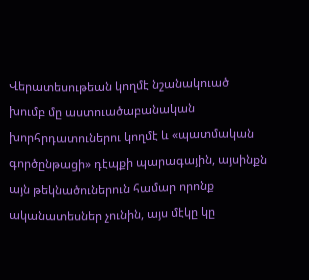Վերատեսութեան կողմէ նշանակուած խումբ մը աստուածաբանական խորհրդատուներու կողմէ և «պատմական գործընթացի» դէպքի պարագային, այսինքն այն թեկնածուներուն համար որոնք ականատեսներ չունին, այս մէկը կը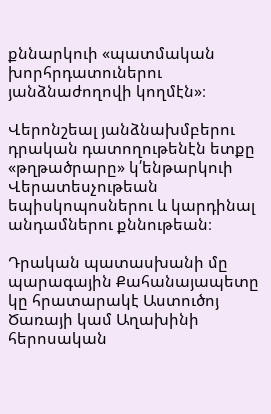քննարկուի «պատմական խորհրդատուներու յանձնաժողովի կողմէն»։

Վերոնշեալ յանձնախմբերու դրական դատողութենէն ետքը «թղթածրարը» կ՛ենթարկուի Վերատեսչութեան եպիսկոպոսներու և կարդինալ անդամներու քննութեան։

Դրական պատասխանի մը պարագային Քահանայապետը կը հրատարակէ Աստուծոյ Ծառայի կամ Աղախինի հերոսական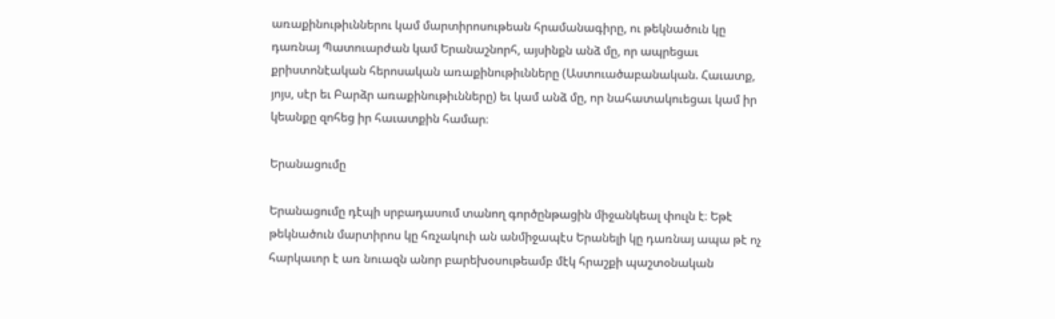առաքինութիւններու կամ մարտիրոսութեան հրամանագիրը, ու թեկնածուն կը դառնայ Պատուարժան կամ Երանաշնորհ, այսինքն անձ մը, որ ապրեցաւ քրիստոնէական հերոսական առաքինութիւնները (Աստուածաբանական. Հաւատք, յոյս, սէր եւ Բարձր առաքինութիւնները) եւ կամ անձ մը, որ նահատակուեցաւ կամ իր կեանքը զոհեց իր հաւատքին համար։

Երանացումը

Երանացումը դէպի սրբադասում տանող գործընթացին միջանկեալ փուլն է։ Եթէ թեկնածուն մարտիրոս կը հռչակուի ան անմիջապէս Երանելի կը դառնայ ապա թէ ոչ հարկաւոր է առ նուազն անոր բարեխօսութեամբ մէկ հրաշքի պաշտօնական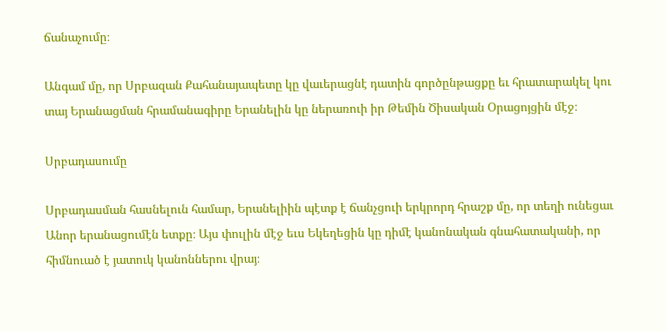ճանաչումը։

Անգամ մը, որ Սրբազան Քահանայապետը կը վաւերացնէ դատին գործընթացքը եւ հրատարակել կու տայ Երանացման հրամանագիրը Երանելին կը ներառուի իր Թեմին Ծիսական Օրացոյցին մէջ։

Սրբադասումը

Սրբադասման հասնելուն համար, Երանելիին պէտք է ճանչցուի երկրորդ հրաշք մը, որ տեղի ունեցաւ Անոր երանացումէն ետքը։ Այս փուլին մէջ եւս Եկեղեցին կը դիմէ կանոնական գնահատականի, որ հիմնուած է յատուկ կանոններու վրայ։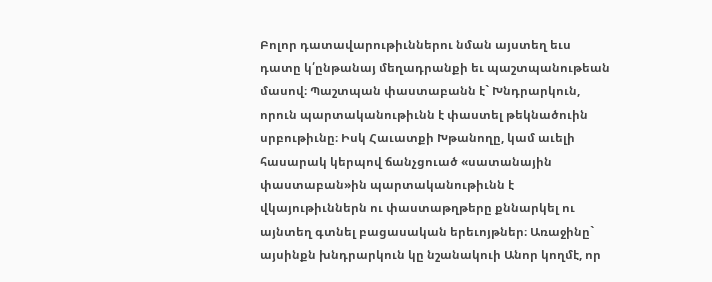Բոլոր դատավարութիւններու նման այստեղ եւս դատը կ՛ընթանայ մեղադրանքի եւ պաշտպանութեան մասով։ Պաշտպան փաստաբանն է` Խնդրարկուն, որուն պարտականութիւնն է փաստել թեկնածուին սրբութիւնը։ Իսկ Հաւատքի Խթանողը, կամ աւելի հասարակ կերպով ճանչցուած «սատանային փաստաբան»ին պարտականութիւնն է վկայութիւններն ու փաստաթղթերը քննարկել ու այնտեղ գտնել բացասական երեւոյթներ։ Առաջինը` այսինքն խնդրարկուն կը նշանակուի Անոր կողմէ, որ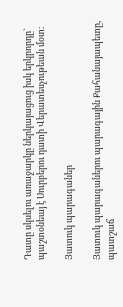Դատը սկսելու առաջարկը ներկայացուց իսկ երկրորդը` պաշտօնեայ է Սուրբերու դատի Վերատեսչութեան մօտ։

Յատուկ պարագաներ

Յատուկ պարագաներու պարագային Քահանայապետը, պատշաճ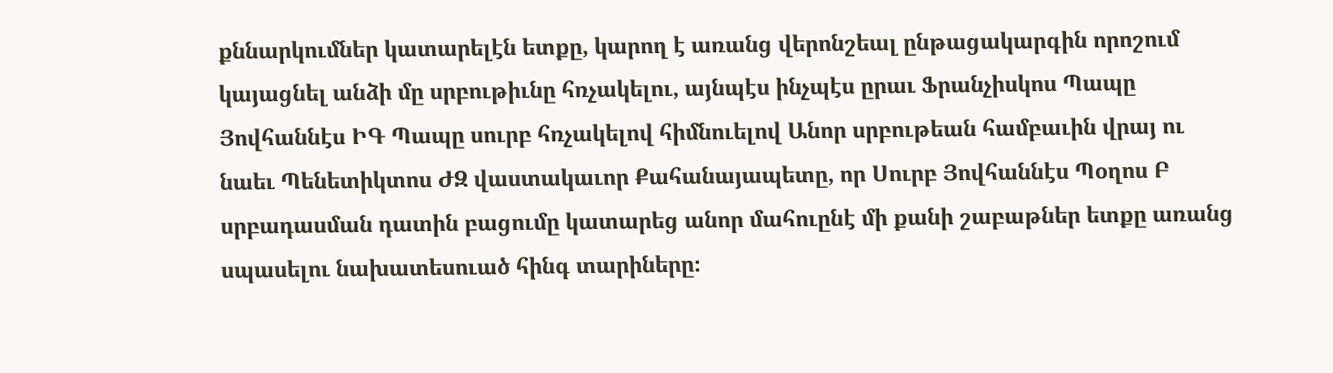քննարկումներ կատարելէն ետքը, կարող է առանց վերոնշեալ ընթացակարգին որոշում կայացնել անձի մը սրբութիւնը հռչակելու, այնպէս ինչպէս ըրաւ Ֆրանչիսկոս Պապը Յովհաննէս ԻԳ Պապը սուրբ հռչակելով հիմնուելով Անոր սրբութեան համբաւին վրայ ու նաեւ Պենետիկտոս ԺԶ վաստակաւոր Քահանայապետը, որ Սուրբ Յովհաննէս Պօղոս Բ սրբադասման դատին բացումը կատարեց անոր մահուընէ մի քանի շաբաթներ ետքը առանց սպասելու նախատեսուած հինգ տարիները։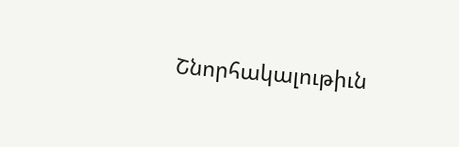Շնորհակալութիւն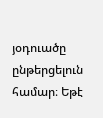յօդուածը ընթերցելուն համար։ Եթէ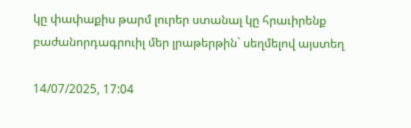կը փափաքիս թարմ լուրեր ստանալ կը հրաւիրենք բաժանորդագրուիլ մեր լրաթերթին` սեղմելով այստեղ

14/07/2025, 17:04